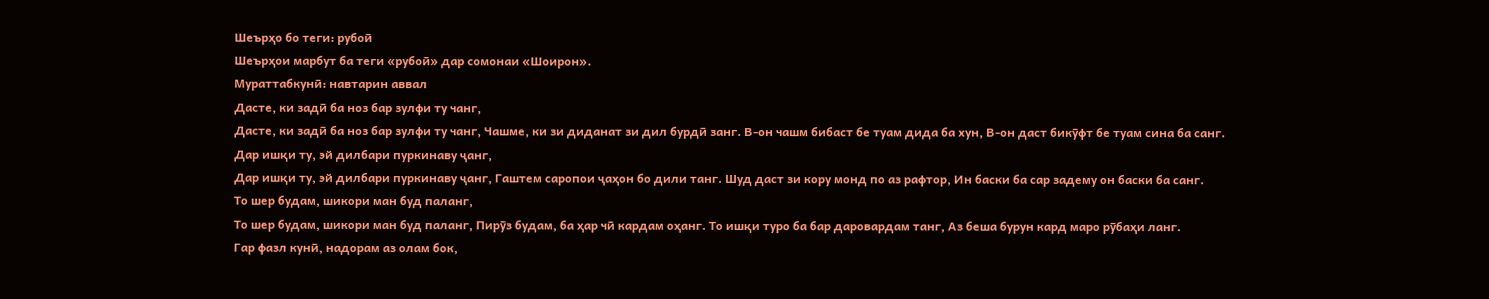Шеърҳо бо теги: рубоӣ
Шеърҳои марбут ба теги «рубоӣ» дар сомонаи «Шоирон».
Мураттабкунӣ: навтарин аввал
Дасте, ки задӣ ба ноз бар зулфи ту чанг,
Дасте, ки задӣ ба ноз бар зулфи ту чанг, Чашме, ки зи диданат зи дил бурдӣ занг. В-он чашм бибаст бе туам дида ба хун, В-он даст бикӯфт бе туам сина ба санг.
Дар ишқи ту, эй дилбари пуркинаву ҷанг,
Дар ишқи ту, эй дилбари пуркинаву ҷанг, Гаштем саропои ҷаҳон бо дили танг. Шуд даст зи кору монд по аз рафтор, Ин баски ба сар задему он баски ба санг.
То шер будам, шикори ман буд паланг,
То шер будам, шикори ман буд паланг, Пирӯз будам, ба ҳар чӣ кардам оҳанг. То ишқи туро ба бар даровардам танг, Аз беша бурун кард маро рӯбаҳи ланг.
Гар фазл кунӣ, надорам аз олам бок,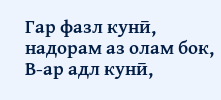Гар фазл кунӣ, надорам аз олам бок, В-ар адл кунӣ,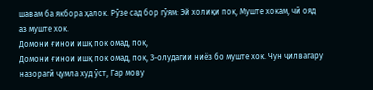шавам ба якбора ҳалок. Рӯзе сад бор гӯям: Эй холиқи пок, Муште хокам, чӣ ояд аз муште хок.
Домони ғинои ишқ пок омад, пок,
Домони ғинои ишқ пок омад, пок, З-олудагии ниёз бо муште хок. Чун ҷилвагару назорагӣ ҷумла худ ӯст, Гар мову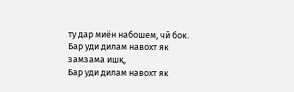ту дар миён набошем, чӣ бок.
Бар уди дилам навохт як замзама ишқ,
Бар уди дилам навохт як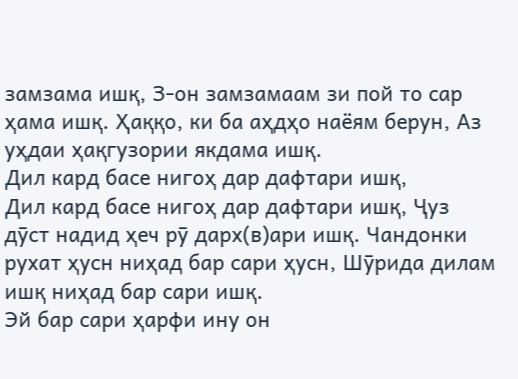замзама ишқ, З-он замзамаам зи пой то сар ҳама ишқ. Ҳаққо, ки ба аҳдҳо наёям берун, Аз уҳдаи ҳақгузории якдама ишқ.
Дил кард басе нигоҳ дар дафтари ишқ,
Дил кард басе нигоҳ дар дафтари ишқ, Ҷуз дӯст надид ҳеч рӯ дарх(в)ари ишқ. Чандонки рухат ҳусн ниҳад бар сари ҳусн, Шӯрида дилам ишқ ниҳад бар сари ишқ.
Эй бар сари ҳарфи ину он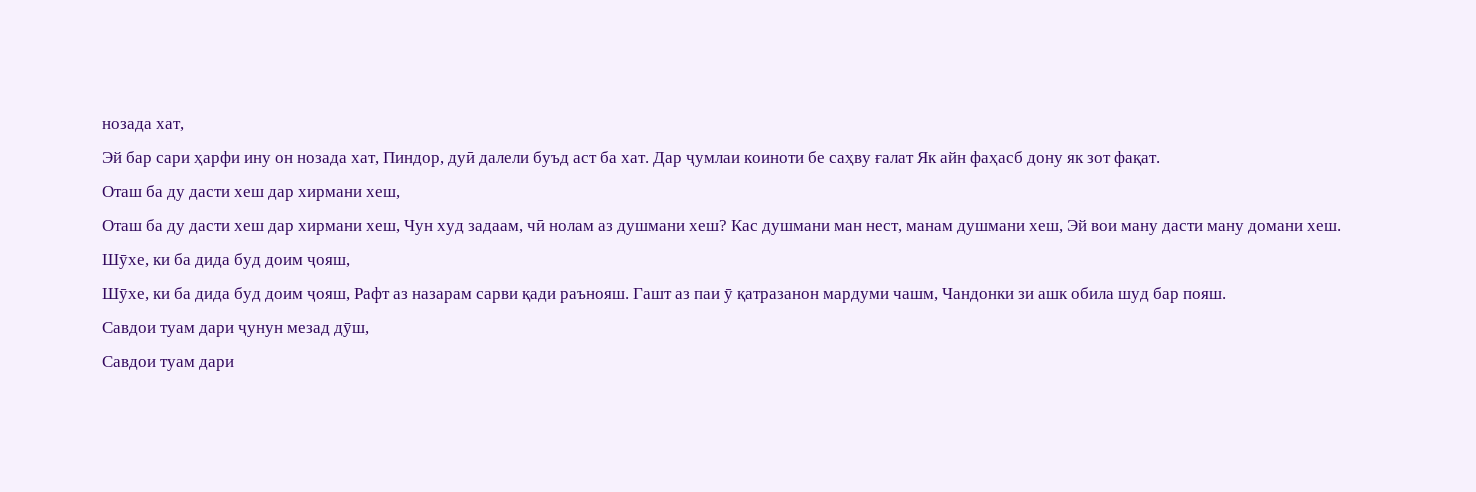нозада хат,
Эй бар сари ҳарфи ину он нозада хат, Пиндор, дуӣ далели буъд аст ба хат. Дар ҷумлаи коиноти бе саҳву ғалат Як айн фаҳасб дону як зот фақат.
Оташ ба ду дасти хеш дар хирмани хеш,
Оташ ба ду дасти хеш дар хирмани хеш, Чун худ задаам, чӣ нолам аз душмани хеш? Кас душмани ман нест, манам душмани хеш, Эй вои ману дасти ману домани хеш.
Шӯхе, ки ба дида буд доим ҷояш,
Шӯхе, ки ба дида буд доим ҷояш, Рафт аз назарам сарви қади раънояш. Гашт аз паи ӯ қатразанон мардуми чашм, Чандонки зи ашк обила шуд бар пояш.
Савдои туам дари ҷунун мезад дӯш,
Савдои туам дари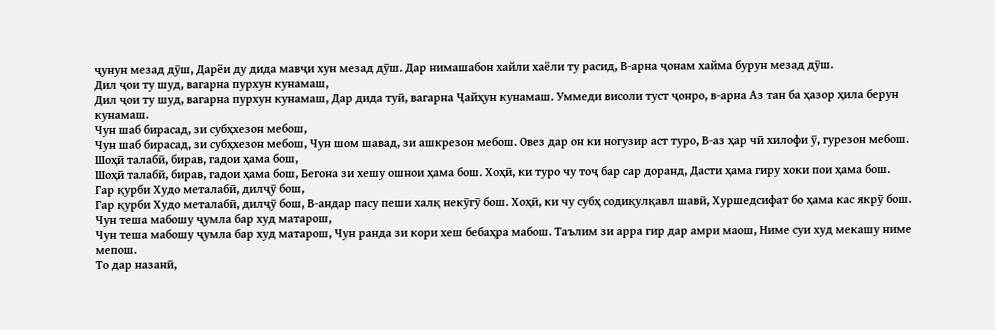ҷунун мезад дӯш, Дарёи ду дида мавҷи хун мезад дӯш. Дар нимашабон хайли хаёли ту расид, В-арна ҷонам хайма бурун мезад дӯш.
Дил ҷои ту шуд, вагарна пурхун кунамаш,
Дил ҷои ту шуд, вагарна пурхун кунамаш, Дар дида туӣ, вагарна Ҷайҳун кунамаш. Уммеди висоли туст ҷонро, в-арна Аз тан ба ҳазор ҳила берун кунамаш.
Чун шаб бирасад, зи субҳхезон мебош,
Чун шаб бирасад, зи субҳхезон мебош, Чун шом шавад, зи ашкрезон мебош. Овез дар он ки ногузир аст туро, В-аз ҳар чӣ хилофи ӯ, гурезон мебош.
Шоҳӣ талабӣ, бирав, гадои ҳама бош,
Шоҳӣ талабӣ, бирав, гадои ҳама бош, Бегона зи хешу ошнои ҳама бош. Хоҳӣ, ки туро чу тоҷ бар сар доранд, Дасти ҳама гиру хоки пои ҳама бош.
Гар қурби Худо металабӣ, дилҷӯ бош,
Гар қурби Худо металабӣ, дилҷӯ бош, В-андар пасу пеши халқ некӯгӯ бош. Хоҳӣ, ки чу субҳ содиқулқавл шавӣ, Хуршедсифат бо ҳама кас якрӯ бош.
Чун теша мабошу ҷумла бар худ матарош,
Чун теша мабошу ҷумла бар худ матарош, Чун ранда зи кори хеш бебаҳра мабош. Таълим зи арра гир дар амри маош, Ниме суи худ мекашу ниме мепош.
То дар назанӣ,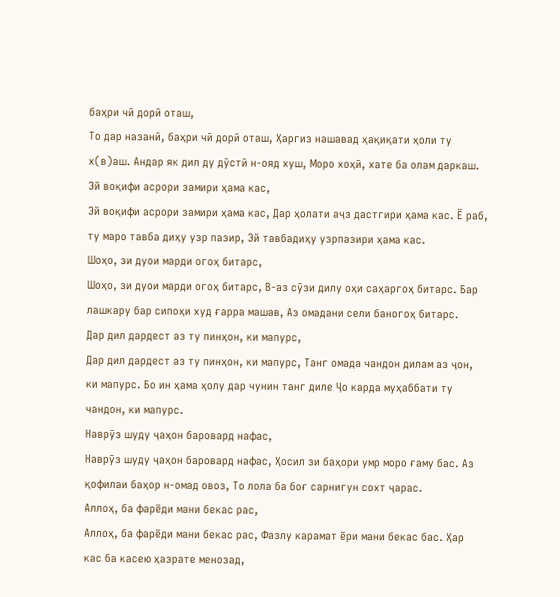баҳри чӣ дорӣ оташ,
То дар назанӣ, баҳри чӣ дорӣ оташ, Ҳаргиз нашавад ҳақиқати ҳоли ту х(в)аш. Андар як дил ду дӯстӣ н-ояд хуш, Моро хоҳӣ, хате ба олам даркаш.
Эй воқифи асрори замири ҳама кас,
Эй воқифи асрори замири ҳама кас, Дар ҳолати аҷз дастгири ҳама кас. Ё раб, ту маро тавба диҳу узр пазир, Эй тавбадиҳу узрпазири ҳама кас.
Шоҳо, зи дуои марди огоҳ битарс,
Шоҳо, зи дуои марди огоҳ битарс, В-аз сӯзи дилу оҳи саҳаргоҳ битарс. Бар лашкару бар сипоҳи худ ғарра машав, Аз омадани сели баногоҳ битарс.
Дар дил дардест аз ту пинҳон, ки мапурс,
Дар дил дардест аз ту пинҳон, ки мапурс, Танг омада чандон дилам аз ҷон, ки мапурс. Бо ин ҳама ҳолу дар чунин танг диле Ҷо карда муҳаббати ту чандон, ки мапурс.
Наврӯз шуду ҷаҳон баровард нафас,
Наврӯз шуду ҷаҳон баровард нафас, Ҳосил зи баҳори умр моро ғаму бас. Аз қофилаи баҳор н-омад овоз, То лола ба боғ сарнигун сохт ҷарас.
Аллоҳ, ба фарёди мани бекас рас,
Аллоҳ, ба фарёди мани бекас рас, Фазлу карамат ёри мани бекас бас. Ҳар кас ба касею ҳазрате менозад,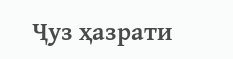Ҷуз ҳазрати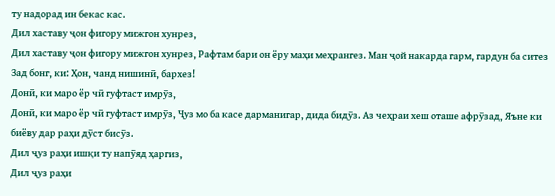ту надорад ин бекас кас.
Дил хаставу ҷон фигору мижгон хунрез,
Дил хаставу ҷон фигору мижгон хунрез, Рафтам бари он ёру маҳи меҳрангез. Ман ҷой накарда гарм, гардун ба ситез Зад бонг, ки: Ҳон, чанд нишинӣ, бархез!
Донӣ, ки маро ёр чӣ гуфтаст имрӯз,
Донӣ, ки маро ёр чӣ гуфтаст имрӯз, Ҷуз мо ба касе дарманигар, дида бидӯз. Аз чеҳраи хеш оташе афрӯзад, Яъне ки биёву дар раҳи дӯст бисӯз.
Дил ҷуз раҳи ишқи ту напӯяд ҳаргиз,
Дил ҷуз раҳи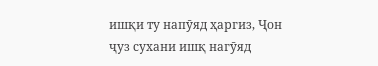ишқи ту напӯяд ҳаргиз, Ҷон ҷуз сухани ишқ нагӯяд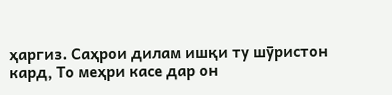ҳаргиз. Саҳрои дилам ишқи ту шӯристон кард, То меҳри касе дар он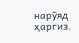нарӯяд ҳаргиз.